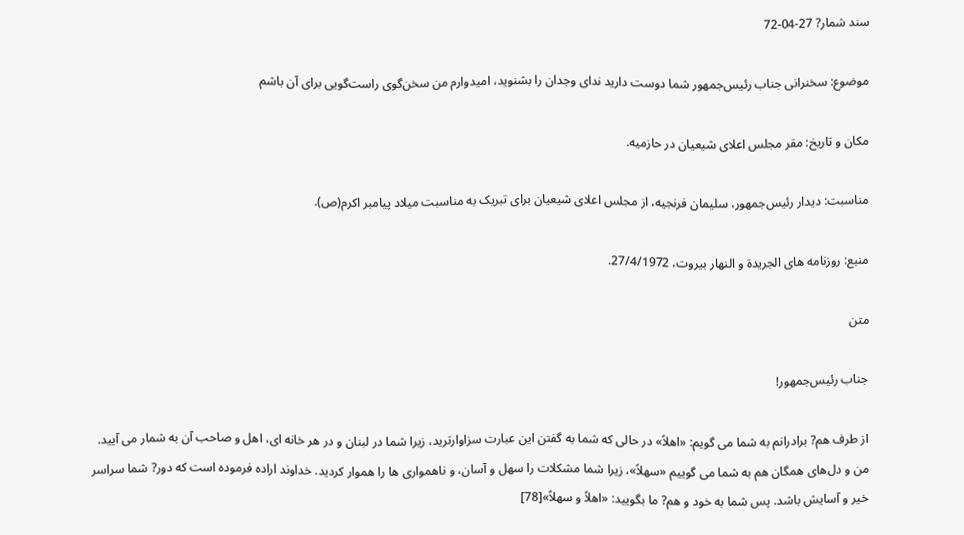سند شمار? 27-04-72

موضوع: سخنرانی جناب رئیس‌جمهور شما دوست دارید ندای وجدان را بشنوید، امیدوارم من سخن‌گوی راست‌گویی برای آن باشم

مکان و تاریخ: مقر مجلس اعلای شیعیان در حازمیه.

مناسبت: دیدار رئیس‌جمهور، سلیمان فرنجیه، از مجلس اعلای شیعیان برای تبریک به مناسبت میلاد پیامبر اکرم(ص).

منبع: روزنامه های الجریدة و النهار بیروت، 27/4/1972.

متن

جناب رئیس‌جمهور!

از طرف هم? برادرانم به شما می گویم: «اهلاً» در حالی که شما به گفتن این عبارت سزاوارترید، زیرا شما در لبنان و در هر خانه ای، اهل و صاحب آن به شمار می آیید. من و دل‌های همگان هم به شما می گوییم «سهلاً»، زیرا شما مشکلات را سهل و آسان، و ناهمواری ها را هموار کردید. خداوند اراده فرموده است که دور? شما سراسر خیر و آسایش باشد. پس شما به خود و هم? ما بگویید: «اهلاً و سهلاً»[78]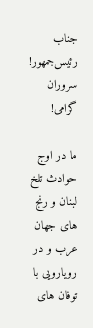جناب رئیس‌جمهور! سروران گرامی!

ما در اوج حوادث تلخ لبنان و رنج های جهان عرب و در رویارویی با توفان های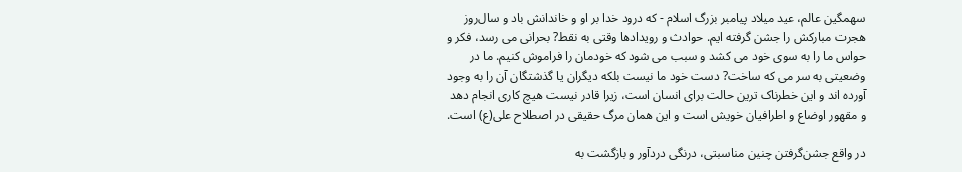سهمگین عالم، عید میلاد پیامبر بزرگ اسلام - که درود خدا بر او و خاندانش باد و سال‌روز هجرت مبارکش را جشن گرفته ایم. حوادث و رویدادها وقتی به نقط? بحرانی می رسد، فکر و حواس ما را به سوی خود می کشد و سبب می شود که خودمان را فراموش کنیم. ما در وضعیتی به سر می که ساخت? دست خود ما نیست بلکه دیگران یا گذشتگان آن را به وجود آورده اند و این خطرناک ترین حالت برای انسان است، زیرا قادر نیست هیچ کاری انجام دهد و مقهور اوضاع و اطرافیان خویش است و این همان مرگ حقیقی در اصطلاح علی(ع) است.

در واقع جشن‌گرفتن چنین مناسبتی، درنگی دردآور و بازگشت به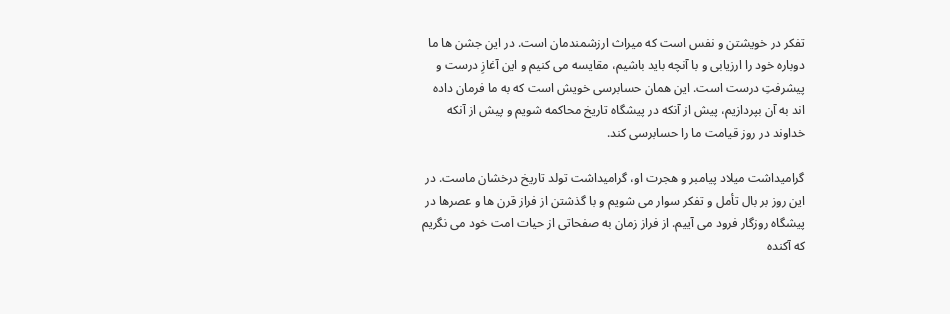تفکر در خویشتن و نفس است که میراث ارزشمندمان است. در این جشن ها ما دوباره خود را ارزیابی و با آنچه باید باشیم، مقایسه می کنیم و این آغازِ درست و پیشرفتِ درست است. این همان حسابرسی خویش است که به ما فرمان داده اند به آن بپردازیم، پیش از آنکه در پیشگاه تاریخ محاکمه شویم و پیش از آنکه خداوند در روز قیامت ما را حسابرسی کند.

گرامیداشت میلاد پیامبر و هجرت او، گرامیداشت تولد تاریخ درخشان ماست. در این روز بر بال تأمل و تفکر سوار می شویم و با گذشتن از فراز قرن ها و عصرها در پیشگاه روزگار فرود می آییم. از فراز زمان به صفحاتی از حیات امت خود می نگریم که آکنده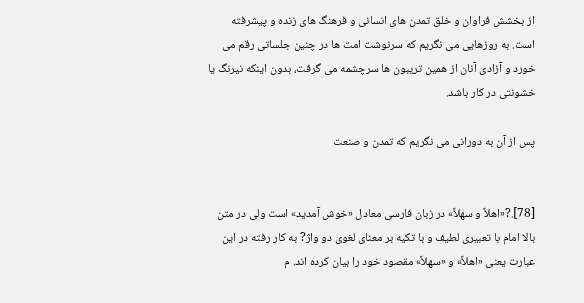از بخشش فراوان و خلق تمدن های انسانی و فرهنگ های زنده و پیشرفته است. به روزهایی می نگریم که سرنوشت امت ها در چنین جلساتی رقم می خورد و آزادی آنان از همین تریبون ها سرچشمه می گرفت، بدون اینکه نیرنگ یا خشونتی در کار باشد.

پس از آن به دورانی می نگریم که تمدن و صنعت


[78].?«اهلاً و سهلاً» در زبان فارسی معادل «خوش آمدید» است ولی در متن بالا امام با تعبیری لطیف و با تکیه بر معنای لغوی دو واژ? به کار رفته در این عبارت یعنی «اهلاً» و «سهلاً» مقصود خود را بیان کرده اند. م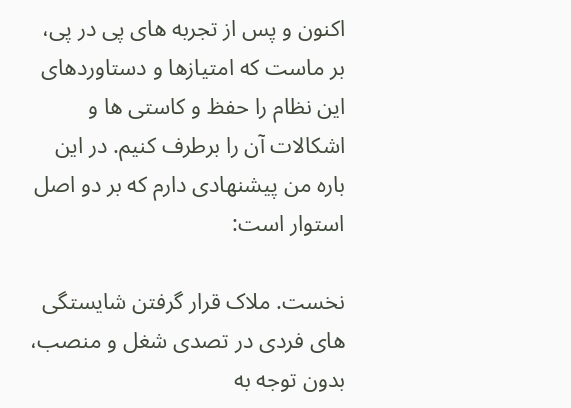اکنون و پس از تجربه های پی در پی، بر ماست که امتیازها و دستاوردهای این نظام را حفظ و کاستی ها و اشکالات آن را برطرف کنیم. در این باره من پیشنهادی دارم که بر دو اصل استوار است:

نخست. ملاک قرار گرفتن شایستگی های فردی در تصدی شغل و منصب، بدون توجه به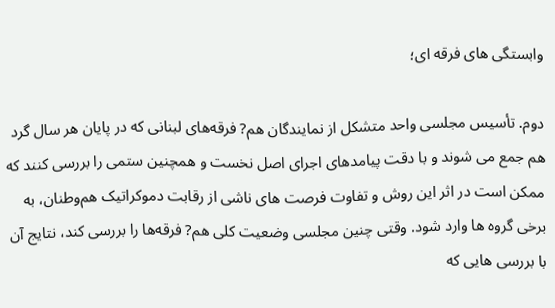وابستگی های فرقه ای؛

دوم. تأسیس مجلسی واحد متشکل از نمایندگان هم? فرقه‌های لبنانی که در پایان هر سال گرد هم جمع می شوند و با دقت پیامدهای اجرای اصل نخست و همچنین ستمی را بررسی کنند که ممکن است در اثر این روش و تفاوت فرصت های ناشی از رقابت دموکراتیک هم‌وطنان، به برخی گروه ها وارد شود. وقتی چنین مجلسی وضعیت کلی هم? فرقه‌ها را بررسی کند، نتایج آن با بررسی هایی که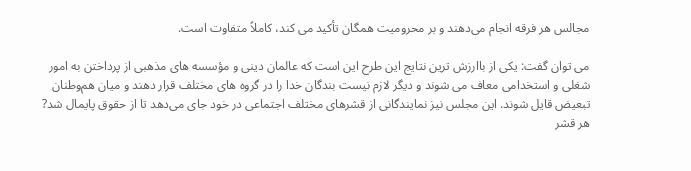مجالس هر فرقه انجام می‌دهند و بر محرومیت همگان تأکید می کند، کاملاً متفاوت است.

می توان گفت: یکی از باارزش ترین نتایج این طرح این است که عالمان دینی و مؤسسه های مذهبی از پرداختن به امور شغلی و استخدامی معاف می شوند و دیگر لازم نیست بندگان خدا را در گروه های مختلف قرار دهند و میان هم‌وطنان تبعیض قایل شوند. این مجلس نیز نمایندگانی از قشرهای مختلف اجتماعی در خود جای می‌دهد تا از حقوق پایمال شد? هر قشر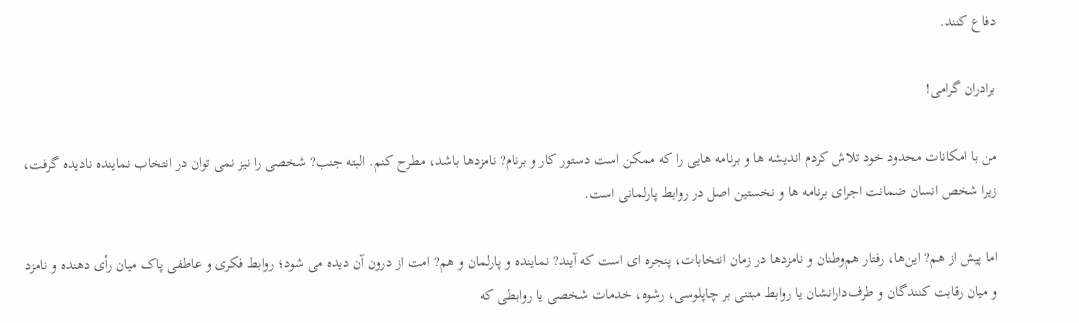دفاع کنند.

برادران گرامی!

من با امکانات محدود خود تلاش کردم اندیشه ها و برنامه هایی را که ممکن است دستور کار و برنام? نامزدها باشد، مطرح کنم. البته جنب? شخصی را نیز نمی توان در انتخاب نماینده نادیده گرفت، زیرا شخص انسان ضمانت اجرای برنامه ها و نخستین اصل در روابط پارلمانی است.

اما پیش از هم? این‌ها، رفتار هم‌وطنان و نامزدها در زمان انتخابات، پنجره ای است که آیند? نماینده و پارلمان و هم? امت از درون آن دیده می شود؛ روابط فکری و عاطفی پاک میان رأی دهنده و نامزد و میان رقابت کنندگان و طرف‌دارانشان یا روابط مبتنی بر چاپلوسی، رشوه، خدمات شخصی یا روابطی که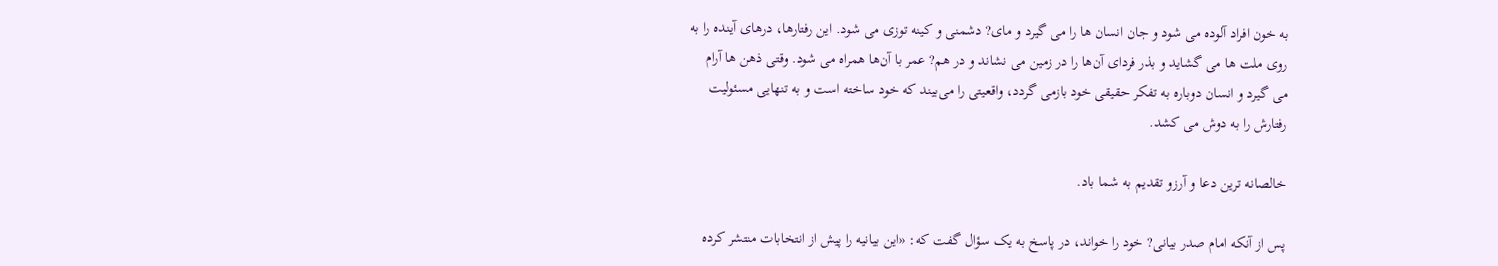به خون افراد آلوده می شود و جان انسان ها را می گیرد و مای? دشمنی و کینه توزی می شود. این رفتارها، درهای آینده را به روی ملت ها می گشاید و بذر فردای آن‌ها را در زمین می نشاند و در هم? عمر با آن‌ها همراه می شود. وقتی ذهن ها آرام می گیرد و انسان دوباره به تفکر حقیقی خود بازمی گردد، واقعیتی را می‌بیند که خود ساخته است و به تنهایی مسئولیت رفتارش را به دوش می کشد.

خالصانه ترین دعا و آرزو تقدیم به شما باد.

پس از آنکه امام صدر بیانی? خود را خواند، در پاسخ به یک سؤال گفت که: «این بیانیه را پیش از انتخابات منتشر کرده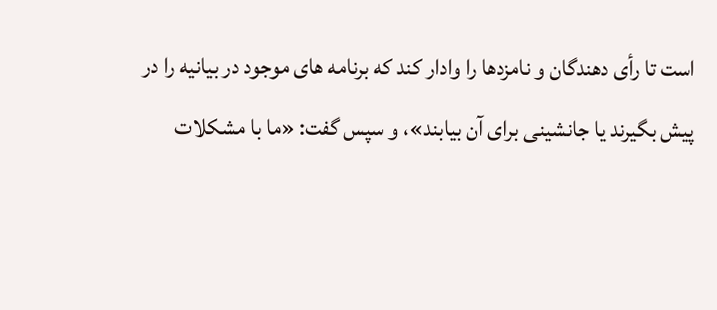است تا رأی دهندگان و نامزدها را وادار کند که برنامه های موجود در بیانیه را در پیش بگیرند یا جانشینی برای آن بیابند»، و سپس گفت: «ما با مشکلات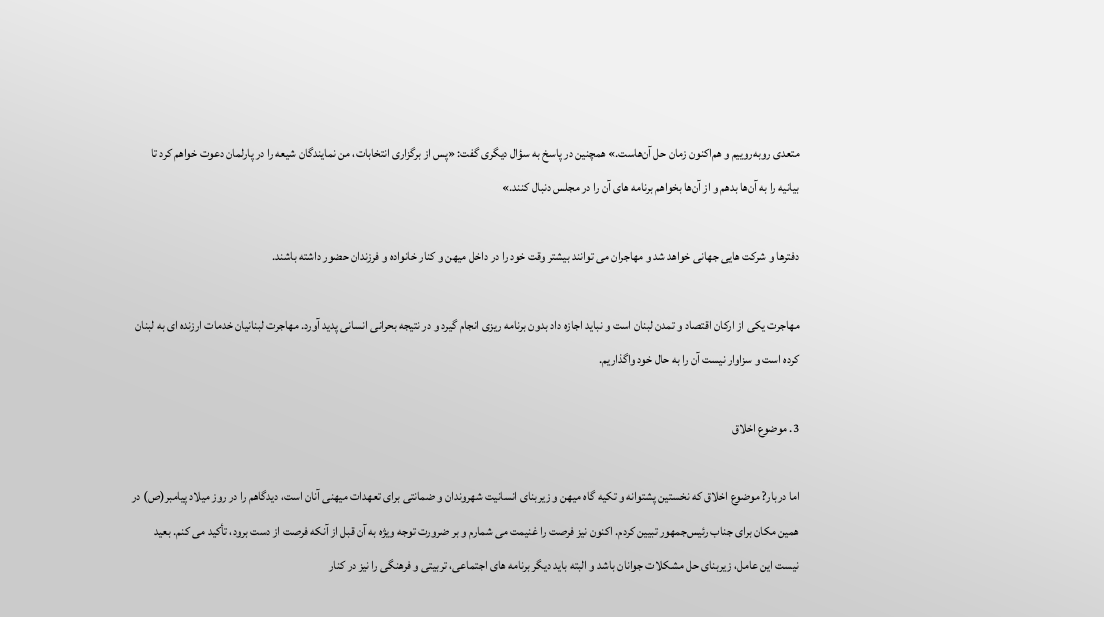متعدی روبه‌روییم و هم‌اکنون زمان حل آن‌هاست.» همچنین در پاسخ به سؤال دیگری گفت: «پس از برگزاری انتخابات، من نمایندگان شیعه را در پارلمان دعوت خواهم کرد تا بیانیه را به آن‌ها بدهم و از آن‌ها بخواهم برنامه های آن را در مجلس دنبال کنند.»

دفترها و شرکت هایی جهانی خواهد شد و مهاجران می توانند بیشتر وقت خود را در داخل میهن و کنار خانواده و فرزندان حضور داشته باشند.

مهاجرت یکی از ارکان اقتصاد و تمدن لبنان است و نباید اجازه داد بدون برنامه ریزی انجام گیرد و در نتیجه بحرانی انسانی پدید آورد. مهاجرت لبنانیان خدمات ارزنده ای به لبنان کرده است و سزاوار نیست آن را به حال خود واگذاریم.

3. موضوع اخلاق

اما دربار? موضوع اخلاق که نخستین پشتوانه و تکیه گاه میهن و زیربنای انسانیت شهروندان و ضمانتی برای تعهدات میهنی آنان است، دیدگاهم را در روز میلاد پیامبر(ص) در همین مکان برای جناب رئیس‌جمهور تبیین کردم. اکنون نیز فرصت را غنیمت می شمارم و بر ضرورت توجه ویژه به آن قبل از آنکه فرصت از دست برود، تأکید می کنم. بعید نیست این عامل، زیربنای حل مشکلات جوانان باشد و البته باید دیگر برنامه های اجتماعی، تربیتی و فرهنگی را نیز در کنار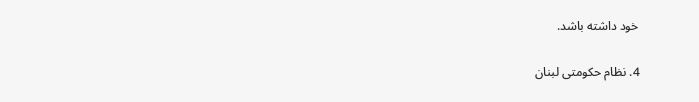خود داشته باشد.

4. نظام حکومتی لبنان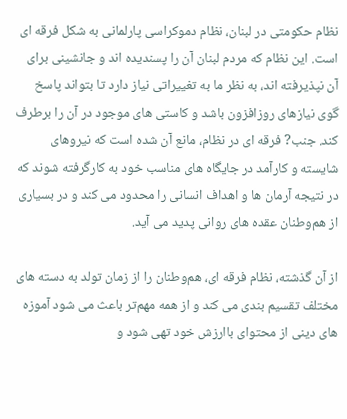نظام حکومتی در لبنان، نظام دموکراسی پارلمانی به شکل فرقه ای است. این نظام که مردم لبنان آن را پسندیده اند و جانشینی برای آن نپذیرفته اند، به نظر ما به تغییراتی نیاز دارد تا بتواند پاسخ گوی نیازهای روزافزون باشد و کاستی های موجود در آن را برطرف کند. جنب? فرقه ای در نظام، مانع آن شده است که نیروهای شایسته و کارآمد در جایگاه های مناسب خود به کارگرفته شوند که در نتیجه آرمان ها و اهداف انسانی را محدود می کند و در بسیاری از هم‌وطنان عقده های روانی پدید می آید.

از آن گذشته، نظام فرقه ای، هم‌وطنان را از زمان تولد به دسته های مختلف تقسیم بندی می کند و از همه مهم‌تر باعث می شود آموزه های دینی از محتوای باارزش خود تهی شود و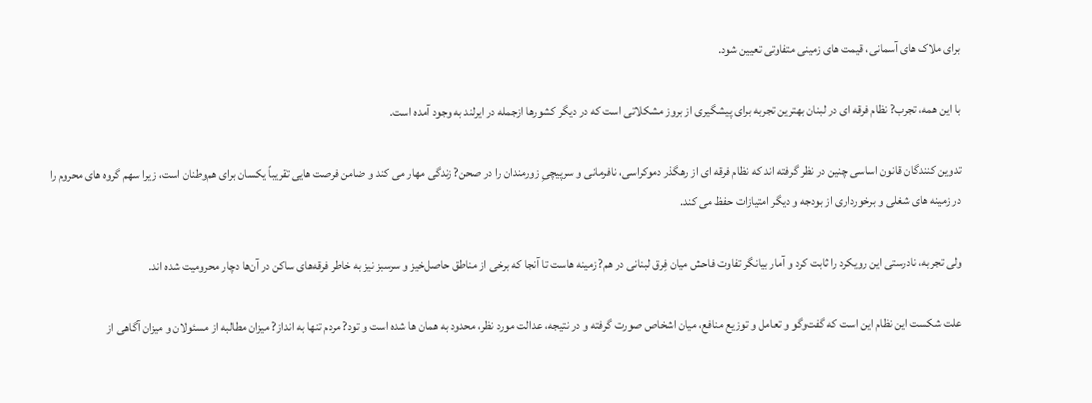برای ملاک های آسمانی، قیمت های زمینی متفاوتی تعیین شود.

با این همه، تجرب? نظام فرقه ای در لبنان بهترین تجربه برای پیشگیری از بروز مشکلاتی است که در دیگر کشورها ازجمله در ایرلند به وجود آمده است.

تدوین کنندگان قانون اساسی چنین در نظر گرفته اند که نظام فرقه ای از رهگذر دموکراسی، نافرمانی و سرپیچیِ زورمندان را در صحن? زندگی مهار می کند و ضامن فرصت هایی تقریباً یکسان برای هم‌وطنان است، زیرا سهم گروه های محروم را در زمینه های شغلی و برخورداری از بودجه و دیگر امتیازات حفظ می کند.

ولی تجربه، نادرستی این رویکرد را ثابت کرد و آمار بیانگر تفاوت فاحش میان فِرق لبنانی در هم? زمینه هاست تا آنجا که برخی از مناطق حاصل‌خیز و سرسبز نیز به خاطر فرقه‌های ساکن در آن‌ها دچار محرومیت شده اند.

علت شکست این نظام این است که گفت‌وگو و تعامل و توزیع منافع، میان اشخاص صورت گرفته و در نتیجه، عدالت مورد نظر، محدود به همان ها شده است و تود? مردم تنها به انداز? میزان مطالبه از مسئولان و میزان آگاهی از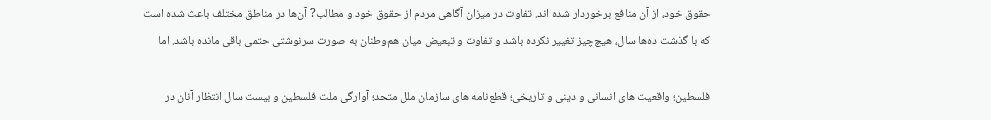حقوق خود، از آن منافع برخوردار شده اند. تفاوت در میزان آگاهی مردم از حقوق خود و مطالب? آن‌ها در مناطق مختلف باعث شده است که با گذشت ده‌ها سال، هیچ‌چیز تغییر نکرده باشد و تفاوت و تبعیض میان هم‌وطنان به صورت سرنوشتی حتمی باقی مانده باشد. اما

فلسطین؛ واقعیت های انسانی و دینی و تاریخی؛ قطع‌نامه های سازمان ملل متحد؛ آوارگی ملت فلسطین و بیست سال انتظار آنان در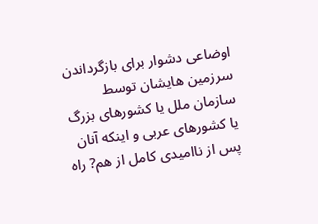اوضاعی دشوار برای بازگرداندن سرزمین هایشان توسط سازمان ملل یا کشورهای بزرگ یا کشورهای عربی و اینکه آنان پس از ناامیدی کامل از هم? راه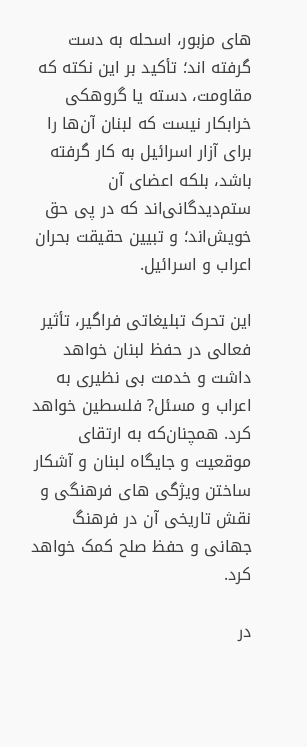های مزبور، اسحله به دست گرفته اند؛ تأکید بر این نکته که مقاومت، دسته یا گروهکی خرابکار نیست که لبنان آن‌ها را برای آزار اسرائیل به کار گرفته باشد، بلکه اعضای آن ستم‌دیدگانی‌اند که در پی حق خویش‌اند؛ و تبیین حقیقت بحران اعراب و اسرائیل.

این تحرک تبلیغاتی فراگیر، تأثیر فعالی در حفظ لبنان خواهد داشت و خدمت بی نظیری به اعراب و مسئل? فلسطین خواهد کرد. همچنان‌که به ارتقای موقعیت و جایگاه لبنان و آشکار ساختن ویژگی های فرهنگی و نقش تاریخی آن در فرهنگ جهانی و حفظ صلح کمک خواهد کرد.

در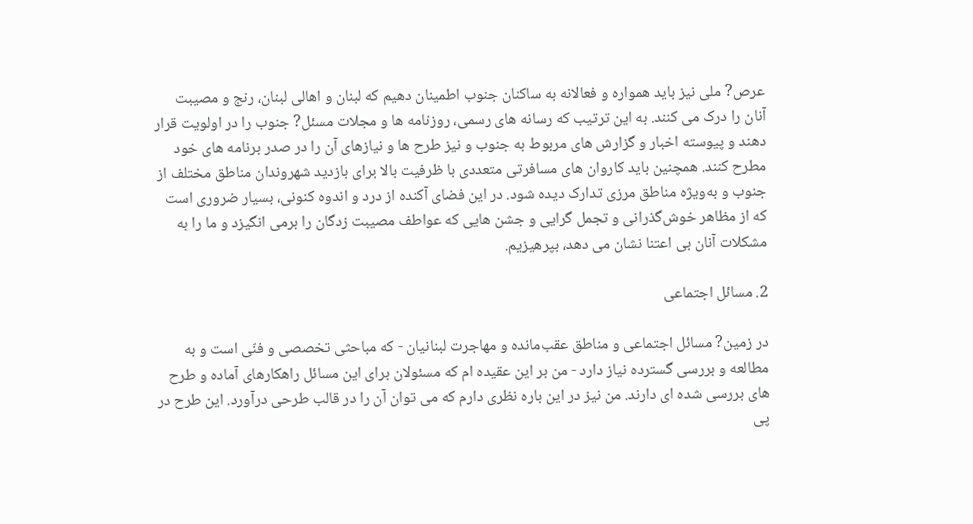عرص? ملی نیز باید همواره و فعالانه به ساکنان جنوب اطمینان دهیم که لبنان و اهالی لبنان، رنج و مصیبت آنان را درک می کنند. به این ترتیب که رسانه های رسمی، روزنامه ها و مجلات مسئل? جنوب را در اولویت قرار دهند و پیوسته اخبار و گزارش های مربوط به جنوب و نیز طرح ها و نیازهای آن را در صدر برنامه های خود مطرح کنند. همچنین باید کاروان های مسافرتی متعددی با ظرفیت بالا برای بازدید شهروندان مناطق مختلف از جنوب و به‌ویژه مناطق مرزی تدارک دیده شود. در این فضای آکنده از درد و اندوه کنونی، بسیار ضروری است که از مظاهر خوش‌گذرانی و تجمل گرایی و جشن هایی که عواطف مصیبت زدگان را برمی انگیزد و ما را به مشکلات آنان بی اعتنا نشان می دهد، بپرهیزیم.

2. مسائل اجتماعی

در زمین? مسائل اجتماعی و مناطق عقب‌مانده و مهاجرت لبنانیان - که مباحثی تخصصی و فنّی است و به مطالعه و بررسی گسترده نیاز دارد - من بر این عقیده ام که مسئولان برای این مسائل راهکارهای آماده و طرح های بررسی شده ای دارند. من نیز در این باره نظری دارم که می توان آن را در قالب طرحی درآورد. این طرح در پی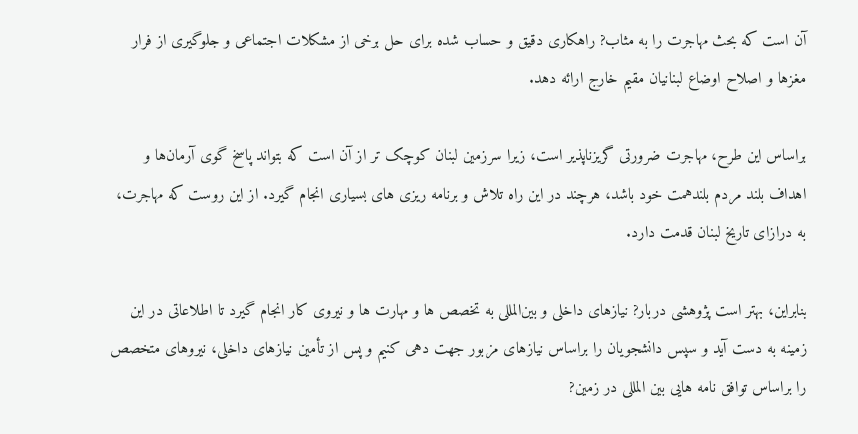آن است که بحث مهاجرت را به مثاب? راهکاری دقیق و حساب شده برای حل برخی از مشکلات اجتماعی و جلوگیری از فرار مغزها و اصلاح اوضاع لبنانیان مقیم خارج ارائه دهد.

براساس این طرح، مهاجرت ضرورتی گریزناپذیر است، زیرا سرزمین لبنان کوچک تر از آن است که بتواند پاسخ گوی آرمان‌ها و اهداف بلند مردم بلندهمت خود باشد، هرچند در این راه تلاش و برنامه ریزی های بسیاری انجام گیرد. از این روست که مهاجرت، به درازای تاریخ لبنان قدمت دارد.

بنابراین، بهتر است پژوهشی دربار? نیازهای داخلی و بین‌المللی به تخصص ها و مهارت ها و نیروی کار انجام گیرد تا اطلاعاتی در این زمینه به دست آید و سپس دانشجویان را براساس نیازهای مزبور جهت دهی کنیم و پس از تأمین نیازهای داخلی، نیروهای متخصص را براساس توافق نامه هایی بین المللی در زمین?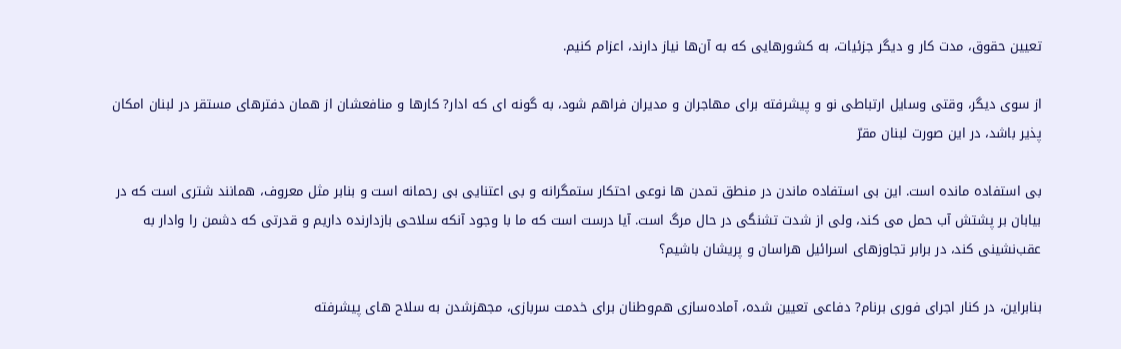تعیین حقوق، مدت کار و دیگر جزئیات، به کشورهایی که به آن‌ها نیاز دارند، اعزام کنیم.

از سوی دیگر، وقتی وسایل ارتباطی نو و پیشرفته برای مهاجران و مدیران فراهم شود، به گونه ای که ادار? کارها و منافعشان از همان دفترهای مستقر در لبنان امکان پذیر باشد، در این صورت لبنان مقرّ

بی استفاده مانده است. این بی استفاده‌ ماندن در منطق تمدن ها نوعی احتکار ستمگرانه و بی اعتنایی بی رحمانه است و بنابر مثل معروف، همانند شتری است که در بیابان بر پشتش آب حمل می کند، ولی از شدت تشنگی در حال مرگ است. آیا درست است که ما با وجود آنکه سلاحی بازدارنده داریم و قدرتی که دشمن را وادار به عقب‌نشینی کند، در برابر تجاوزهای اسرائیل هراسان و پریشان باشیم؟

بنابراین، در کنار اجرای فوری برنام? دفاعی تعیین شده، آماده‌سازی هم‌وطنان برای خدمت سربازی، مجهزشدن به سلاح های پیشرفته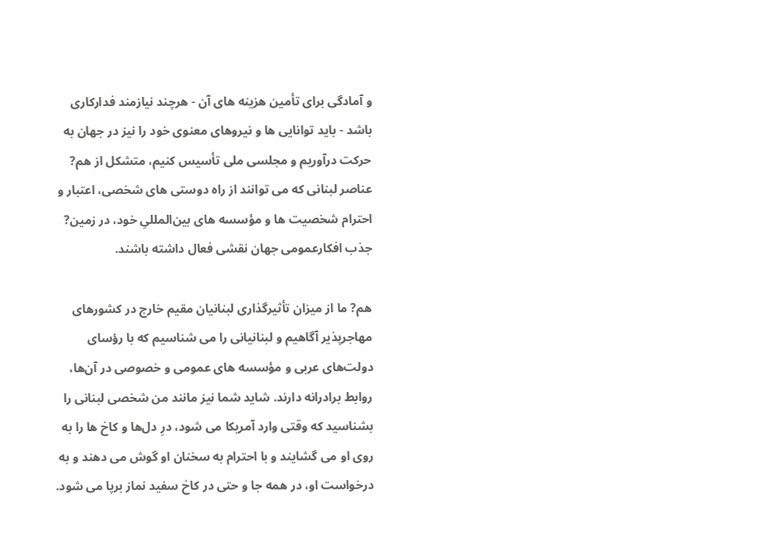و آمادگی برای تأمین هزینه های آن - هرچند نیازمند فدارکاری باشد - باید توانایی ها و نیروهای معنوی خود را نیز در جهان به حرکت درآوریم و مجلسی ملی تأسیس کنیم، متشکل از هم? عناصر لبنانی که می توانند از راه دوستی های شخصی، اعتبار و احترام شخصیت ها و مؤسسه های بین‌المللیِ خود، در زمین? جذب افکارعمومی جهان نقشی فعال داشته باشند.

هم? ما از میزان تأثیرگذاری لبنانیان مقیم خارج در کشورهای مهاجرپذیر آگاهیم و لبنانیانی را می شناسیم که با رؤسای دولت‌های عربی و مؤسسه های عمومی و خصوصی در آن‌ها، روابط برادرانه دارند. شاید شما نیز مانند من شخصی لبنانی را بشناسید که وقتی وارد آمریکا می شود، درِ دل‌ها و کاخ ها را به روی او می گشایند و با احترام به سخنان او گوش می دهند و به درخواست او، در همه جا و حتی در کاخ سفید نماز برپا می شود.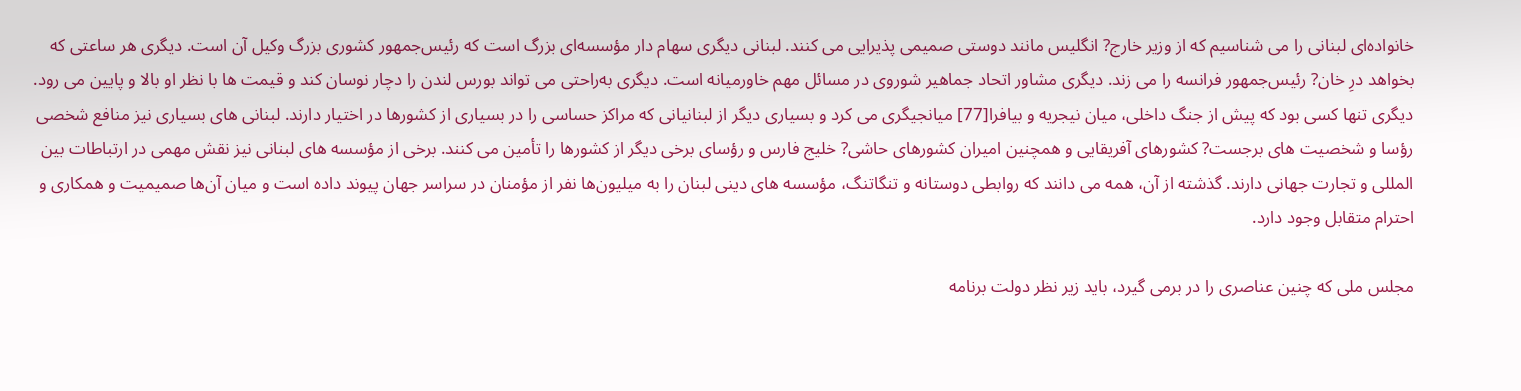خانواده‌ای لبنانی را می شناسیم که از وزیر خارج? انگلیس مانند دوستی صمیمی پذیرایی می کنند. لبنانی دیگری سهام دار مؤسسه‌ای بزرگ است که رئیس‌جمهور کشوری بزرگ وکیل آن است. دیگری هر ساعتی که بخواهد درِ خان? رئیس‌جمهور فرانسه را می زند. دیگری مشاور اتحاد جماهیر شوروی در مسائل مهم خاورمیانه است. دیگری به‌راحتی می تواند بورس لندن را دچار نوسان کند و قیمت ها با نظر او بالا و پایین می رود. دیگری تنها کسی بود که پیش از جنگ داخلی، میان نیجریه و بیافرا[77] میانجیگری می کرد و بسیاری دیگر از لبنانیانی که مراکز حساسی را در بسیاری از کشورها در اختیار دارند. لبنانی های بسیاری نیز منافع شخصی رؤسا و شخصیت های برجست? کشورهای آفریقایی و همچنین امیران کشورهای حاشی? خلیج فارس و رؤسای برخی دیگر از کشورها را تأمین می کنند. برخی از مؤسسه های لبنانی نیز نقش مهمی در ارتباطات بین المللی و تجارت جهانی دارند. گذشته از آن، همه می دانند که روابطی دوستانه و تنگاتنگ، مؤسسه های دینی لبنان را به میلیون‌ها نفر از مؤمنان در سراسر جهان پیوند داده است و میان آن‌ها صمیمیت و همکاری و احترام متقابل وجود دارد.

مجلس ملی که چنین عناصری را در برمی گیرد، باید زیر نظر دولت برنامه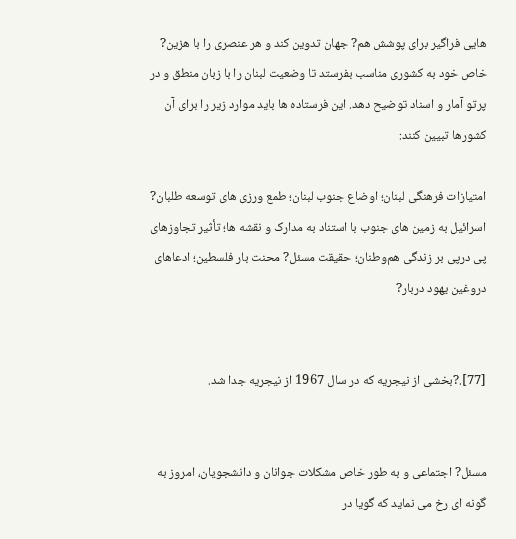هایی فراگیر برای پوشش هم? جهان تدوین کند و هر عنصری را با هزین? خاص خود به کشوری مناسب بفرستد تا وضعیت لبنان را با زبان منطق و در پرتو آمار و اسناد توضیح دهد. این فرستاده ها باید موارد زیر را برای آن کشورها تبیین کنند:

امتیازات فرهنگی لبنان؛ اوضاع جنوب لبنان؛ طمع ورزی های توسعه طلبان? اسرائیل به زمین های جنوب با استناد به مدارک و نقشه ها؛ تأثیر تجاوزهای پی درپی بر زندگی هم‌وطنان؛ حقیقت مسئل? محنت بار فلسطین؛ ادعاهای دروغین یهود دربار?


[77].?بخشی از نیجریه که در سال 1967 از نیجریه جدا شد.


مسئل? اجتماعی و به طور خاص مشکلات جوانان و دانشجویان، امروز به گونه ای رخ می نماید که گویا در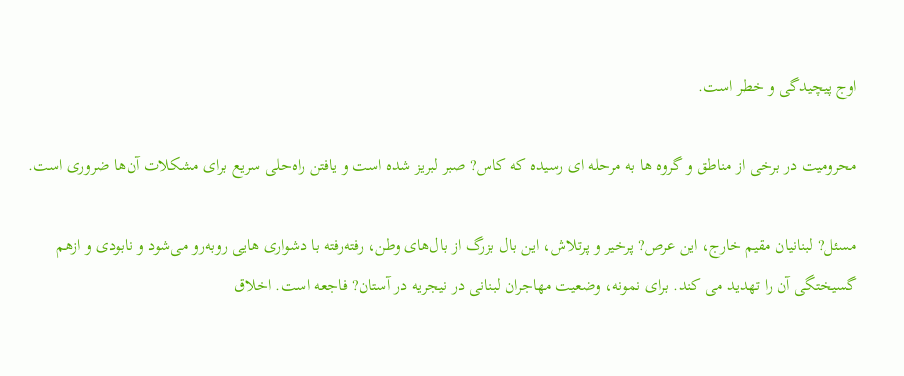اوج پیچیدگی و خطر است.

محرومیت در برخی از مناطق و گروه ها به مرحله ای رسیده که کاس? صبر لبریز شده است و یافتن راه‌حلی سریع برای مشکلات آن‌ها ضروری است.

مسئل? لبنانیان مقیم خارج، این عرص? پرخیر و پرتلاش، این بال بزرگ از بال‌های وطن، رفته‌رفته با دشواری هایی روبه‌رو می‌شود و نابودی و ازهم گسیختگی آن را تهدید می کند. برای نمونه، وضعیت مهاجران لبنانی در نیجریه در آستان? فاجعه است. اخلاق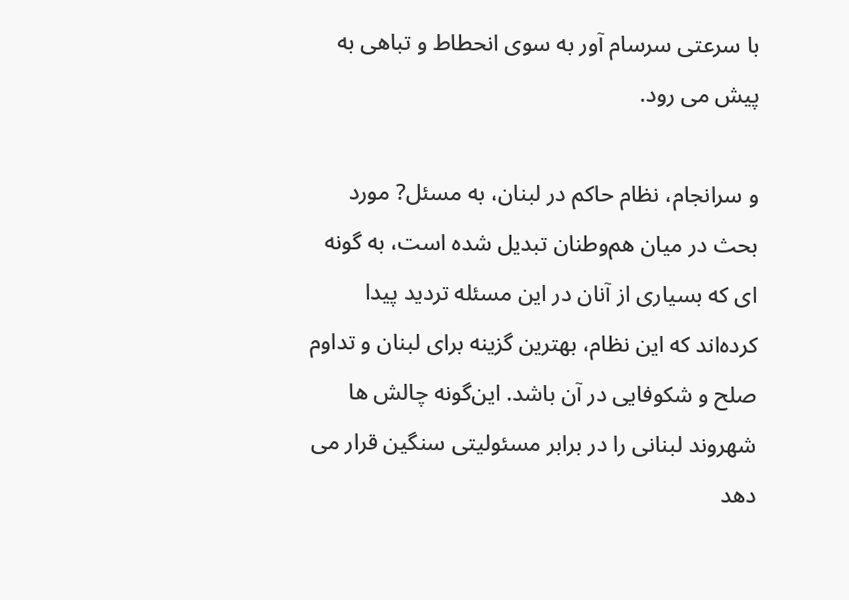با سرعتی سرسام آور به سوی انحطاط و تباهی به پیش می رود.

و سرانجام، نظام حاکم در لبنان، به مسئل? مورد بحث در میان هم‌وطنان تبدیل شده است، به گونه ای که بسیاری از آنان در این مسئله تردید پیدا کرده‌اند که این نظام، بهترین گزینه برای لبنان و تداوم صلح و شکوفایی در آن باشد. این‌گونه چالش ها شهروند لبنانی را در برابر مسئولیتی سنگین قرار می دهد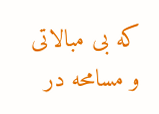که بی مبالاتی و مسامحه در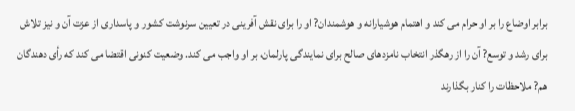برابر اوضاع را بر او حرام می کند و اهتمام هوشیارانه و هوشمندان? او را برای نقش آفرینی در تعیین سرنوشت کشور و پاسداری از عزت آن و نیز تلاش برای رشد و توسع? آن را از رهگذر انتخاب نامزدهای صالح برای نمایندگی پارلمان، بر او واجب می کند. وضعیت کنونی اقتضا می کند که رأی دهندگان هم? ملاحظات را کنار بگذارند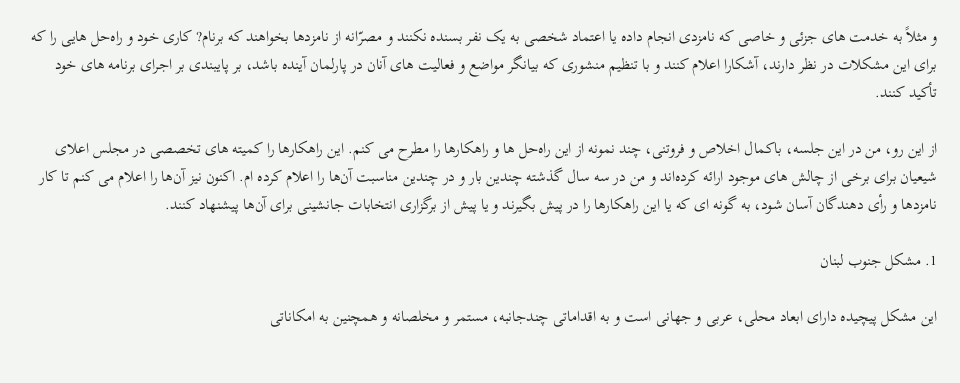و مثلاً به خدمت های جزئی و خاصی که نامزدی انجام داده یا اعتماد شخصی به یک نفر بسنده نکنند و مصرّانه از نامزدها بخواهند که برنام? کاری خود و راه‌حل هایی را که برای این مشکلات در نظر دارند، آشکارا اعلام کنند و با تنظیم منشوری که بیانگر مواضع و فعالیت های آنان در پارلمان آینده باشد، بر پایبندی بر اجرای برنامه های خود تأکید کنند.

از این رو، من در این جلسه، باکمال اخلاص و فروتنی، چند نمونه از این راه‌حل ها و راهکارها را مطرح می کنم. این راهکارها را کمیته های تخصصی در مجلس اعلای شیعیان برای برخی از چالش های موجود ارائه کرده‌اند و من در سه سال گذشته چندین بار و در چندین مناسبت آن‌ها را اعلام کرده ام. اکنون نیز آن‌ها را اعلام می کنم تا کار نامزدها و رأی دهندگان آسان شود، به گونه ای که یا این راهکارها را در پیش بگیرند و یا پیش از برگزاری انتخابات جانشینی برای آن‌ها پیشنهاد کنند.

1. مشکل جنوب لبنان

این مشکل پیچیده دارای ابعاد محلی، عربی و جهانی است و به اقداماتی چندجانبه، مستمر و مخلصانه و همچنین به امکاناتی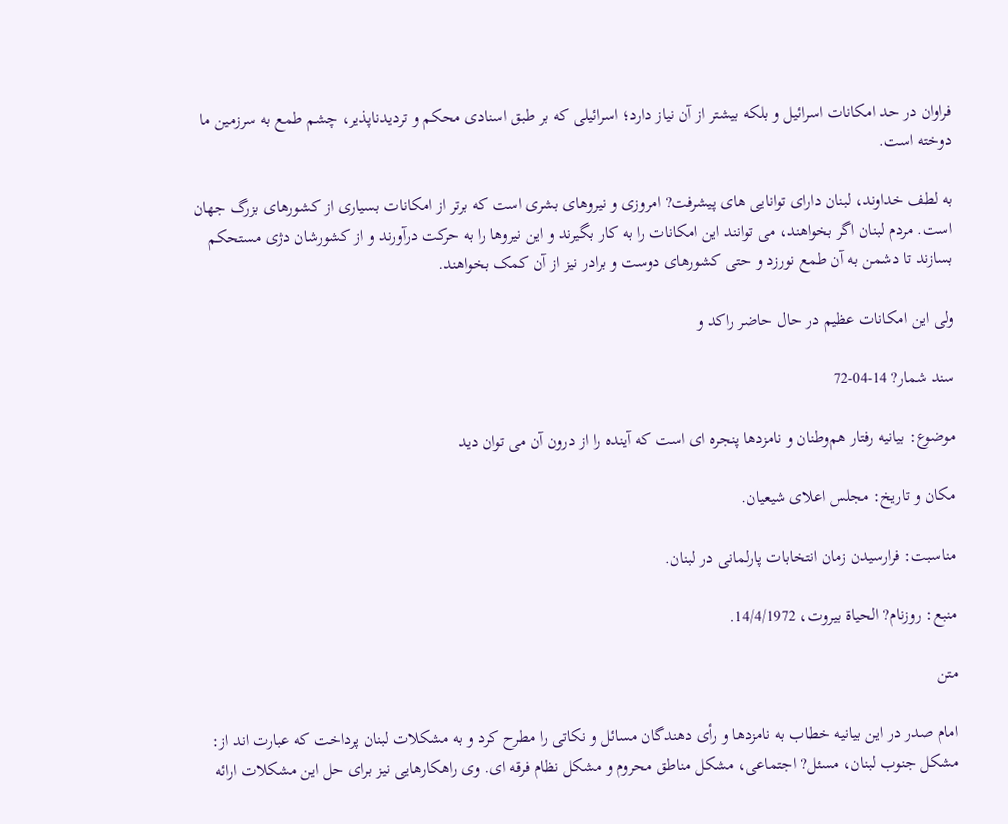فراوان در حد امکانات اسرائیل و بلکه بیشتر از آن نیاز دارد؛ اسرائیلی که بر طبق اسنادی محکم و تردیدناپذیر، چشم طمع به سرزمین ما دوخته است.

به لطف خداوند، لبنان دارای توانایی های پیشرفت? امروزی و نیروهای بشری است که برتر از امکانات بسیاری از کشورهای بزرگ جهان است. مردم لبنان اگر بخواهند، می توانند این امکانات را به کار بگیرند و این نیروها را به حرکت درآورند و از کشورشان دژی مستحکم بسازند تا دشمن به آن طمع نورزد و حتی کشورهای دوست و برادر نیز از آن کمک بخواهند.

ولی این امکانات عظیم در حال حاضر راکد و

سند شمار? 14-04-72

موضوع: بیانیه رفتار هم‌وطنان و نامزدها پنجره ای است که آینده را از درون آن می توان دید

مکان و تاریخ: مجلس اعلای شیعیان.

مناسبت: فرارسیدن زمان انتخابات پارلمانی در لبنان.

منبع: روزنام? الحیاة بیروت، 14/4/1972.

متن

امام صدر در این بیانیه خطاب به نامزدها و رأی دهندگان مسائل و نکاتی را مطرح کرد و به مشکلات لبنان پرداخت که عبارت اند از: مشکل جنوب لبنان، مسئل? اجتماعی، مشکل مناطق محروم و مشکل نظام فرقه ای. وی راهکارهایی نیز برای حل این مشکلات ارائه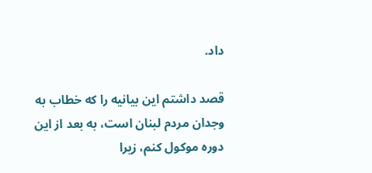داد.

قصد داشتم این بیانیه را که خطاب به وجدان مردم لبنان است، به بعد از این دوره موکول کنم، زیرا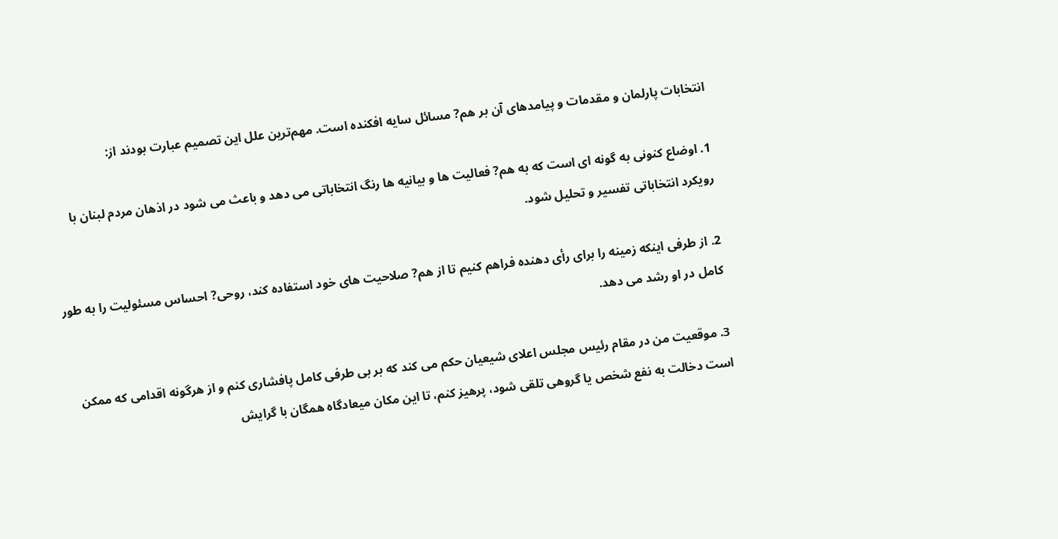انتخابات پارلمان و مقدمات و پیامدهای آن بر هم? مسائل سایه افکنده است. مهم‌ترین علل این تصمیم عبارت بودند از:

1. اوضاع کنونی به گونه ای است که به هم? فعالیت ها و بیانیه ها رنگ انتخاباتی می دهد و باعث می شود در اذهان مردم لبنان با رویکرد انتخاباتی تفسیر و تحلیل شود.

2. از طرفی اینکه زمینه را برای رأی دهنده فراهم کنیم تا از هم? صلاحیت های خود استفاده کند، روحی? احساس مسئولیت را به طور کامل در او رشد می دهد.

3. موقعیت من در مقام رئیس مجلس اعلای شیعیان حکم می کند که بر بی طرفی کامل پافشاری کنم و از هرگونه اقدامی که ممکن است دخالت به نفع شخص یا گروهی تلقی شود، پرهیز کنم، تا این مکان میعادگاه همگان با گرایش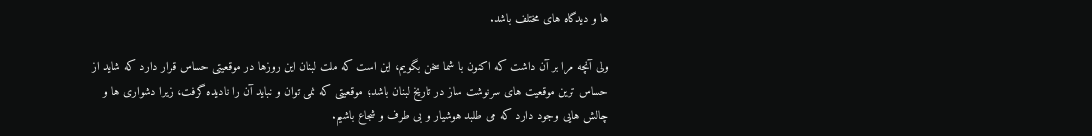ها و دیدگاه های مختلف باشد.

ولی آنچه مرا بر آن داشت که اکنون با شما سخن بگویم، این است که ملت لبنان این روزها در موقعیتی حساس قرار دارد که شاید از حساس ترین موقعیت های سرنوشت ساز در تاریخ لبنان باشد؛ موقعیتی که نمی توان و نباید آن را نادیده گرفت، زیرا دشواری ها و چالش هایی وجود دارد که می طلبد هوشیار و بی طرف و شجاع باشیم.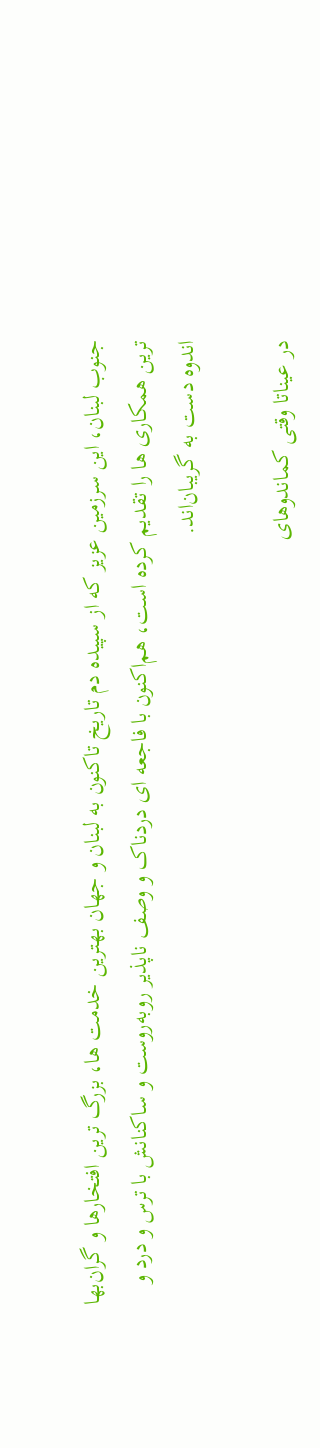جنوب لبنان، این سرزمین عزیز که از سپیده دم تاریخ تاکنون به لبنان و جهان بهترین خدمت ها، بزرگ ترین افتخارها و گران‌بها ترین همکاری ها را تقدیم کرده است، هم‌اکنون با فاجعه ای دردناک و وصف ناپذیر روبه‌روست و ساکنانش با ترس و درد و اندوه دست به گریبان‌اند.

در عیناتا وقتی کماندوهای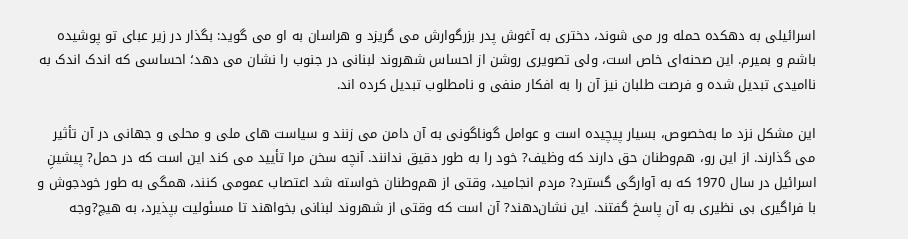اسرائیلی به دهکده حمله ور می شوند، دختری به آغوش پدر بزرگوارش می گریزد و هراسان به او می گوید: بگذار در زیر عبای تو پوشیده باشم و بمیرم. این صحنه‌ای خاص است، ولی تصویری روشن از احساس شهروند لبنانی در جنوب را نشان می دهد؛ احساسی که اندک اندک به ناامیدی تبدیل شده و فرصت طلبان نیز آن را به افکار منفی و نامطلوب تبدیل کرده اند.

این مشکل نزد ما به‌خصوص، بسیار پیچیده است و عوامل گوناگونی به آن دامن می زنند و سیاست های ملی و محلی و جهانی در آن تأثیر می گذارند. از این رو، هم‌وطنان حق دارند که وظیف? خود را به طور دقیق ندانند. آنچه سخن مرا تأیید می کند این است که در حمل? پیشینِ اسرائیل در سال 1970 که به آوارگی گسترد? مردم انجامید، وقتی از هم‌وطنان خواسته شد اعتصاب عمومی کنند، همگی به طور خودجوش و با فراگیری بی نظیری به آن پاسخ گفتند. این نشان‌دهند? آن است که وقتی از شهروند لبنانی بخواهند تا مسئولیت بپذیرد، به هیچ?وجه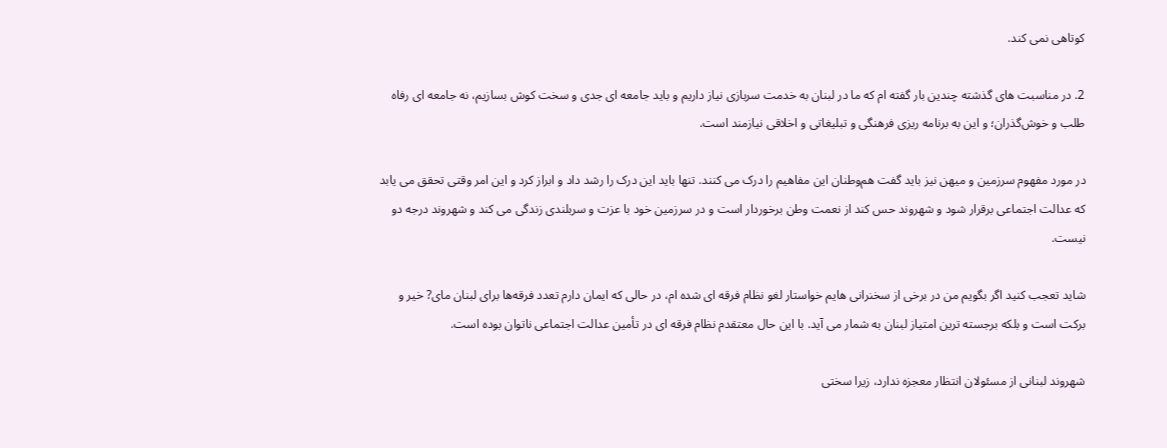کوتاهی نمی کند.

2. در مناسبت های گذشته چندین بار گفته ام که ما در لبنان به خدمت سربازی نیاز داریم و باید جامعه ای جدی و سخت کوش بسازیم، نه جامعه ای رفاه طلب و خوش‌گذران؛ و این به برنامه ریزی فرهنگی و تبلیغاتی و اخلاقی نیازمند است.

در مورد مفهوم سرزمین و میهن نیز باید گفت هم‌وطنان این مفاهیم را درک می کنند. تنها باید این درک را رشد داد و ابراز کرد و این امر وقتی تحقق می یابد که عدالت اجتماعی برقرار شود و شهروند حس کند از نعمت وطن برخوردار است و در سرزمین خود با عزت و سربلندی زندگی می کند و شهروند درجه دو نیست.

شاید تعجب کنید اگر بگویم من در برخی از سخنرانی هایم خواستار لغو نظام فرقه ای شده ام، در حالی که ایمان دارم تعدد فرقه‌ها برای لبنان مای? خیر و برکت است و بلکه برجسته ترین امتیاز لبنان به شمار می آید. با این حال معتقدم نظام فرقه ای در تأمین عدالت اجتماعی ناتوان بوده است.

شهروند لبنانی از مسئولان انتظار معجزه ندارد، زیرا سختی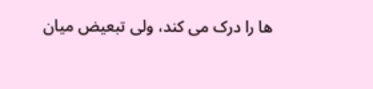ها را درک می کند، ولی تبعیض میان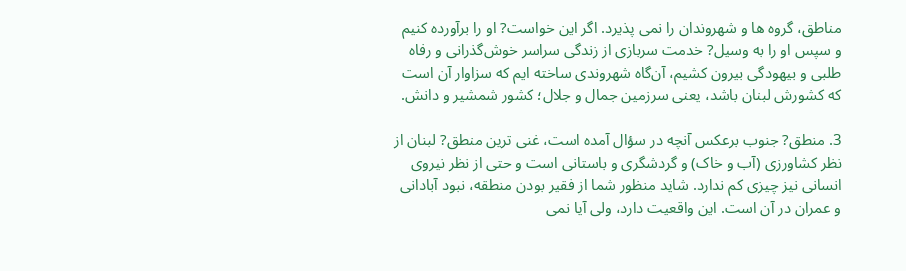مناطق، گروه ها و شهروندان را نمی پذیرد. اگر این خواست? او را برآورده کنیم و سپس او را به وسیل? خدمت سربازی از زندگی سراسر خوش‌گذرانی و رفاه طلبی و بیهودگی بیرون کشیم، آن‌گاه شهروندی ساخته ایم که سزاوار آن است که کشورش لبنان باشد، یعنی سرزمین جمال و جلال؛ کشور شمشیر و دانش.

3. منطق? جنوب برعکس آنچه در سؤال آمده است، غنی ترین منطق? لبنان از نظر کشاورزی (آب و خاک) و گردشگری و باستانی است و حتی از نظر نیروی انسانی نیز چیزی کم ندارد. شاید منظور شما از فقیر بودن منطقه، نبود آبادانی و عمران در آن است. این واقعیت دارد، ولی آیا نمی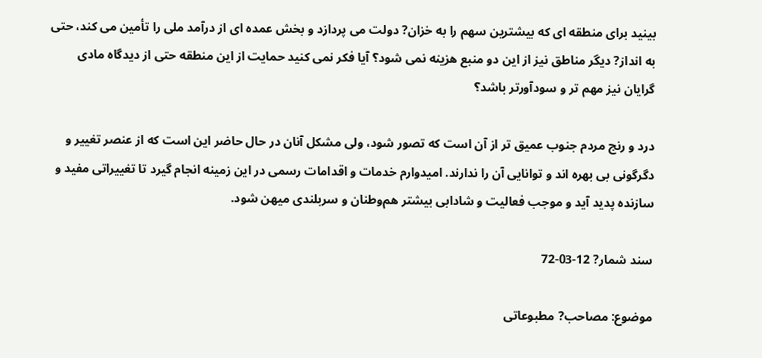بینید برای منطقه ای که بیشترین سهم را به خزان? دولت می پردازد و بخش عمده ای از درآمد ملی را تأمین می کند، حتی به انداز? دیگر مناطق نیز از این دو منبع هزینه نمی شود؟ آیا فکر نمی کنید حمایت از این منطقه حتی از دیدگاه مادی گرایان نیز مهم تر و سودآورتر باشد؟

درد و رنج مردم جنوب عمیق تر از آن است که تصور شود، ولی مشکل آنان در حال حاضر این است که از عنصر تغییر و دگرگونی بی بهره اند و توانایی آن را ندارند. امیدوارم خدمات و اقدامات رسمی در این زمینه انجام گیرد تا تغییراتی مفید و سازنده پدید آید و موجب فعالیت و شادابی بیشتر هم‌وطنان و سربلندی میهن شود.

سند شمار? 12-03-72

موضوع: مصاحب? مطبوعاتی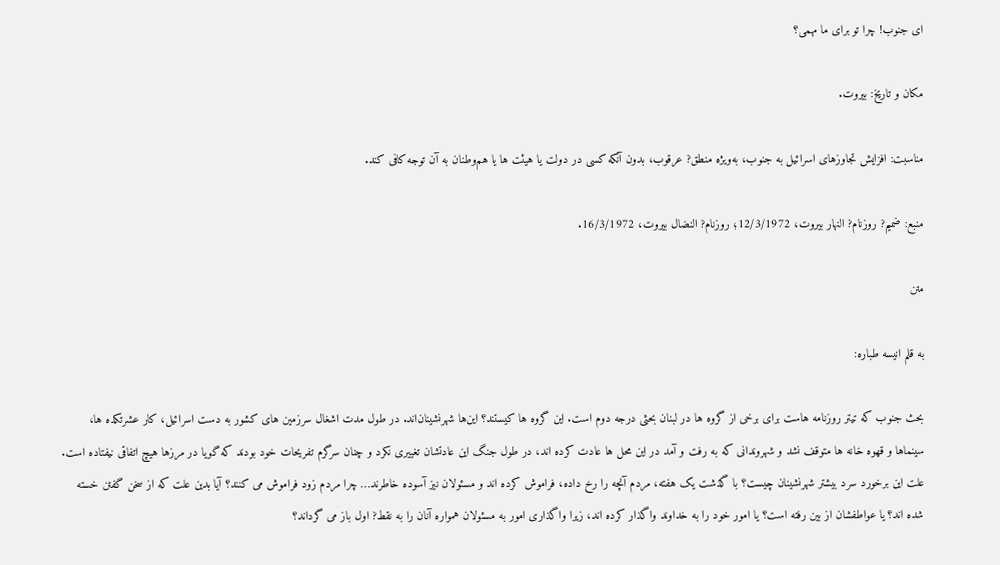ای جنوب! چرا تو برای ما مهمی؟

مکان و تاریخ: بیروت.

مناسبت: افزایش تجاوزهای اسرائیل به جنوب، به‌ویژه منطق? عرقوب، بدون آنکه کسی در دولت یا هیئت ها یا هم‌وطنان به آن توجه کافی کند.

منبع: ضمیم? روزنام? النهار بیروت، 12/3/1972؛ روزنام? النضال بیروت، 16/3/1972.

متن

به قلم انیسه طباره:

بحث جنوب که تیتر روزنامه هاست برای برخی از گروه ها در لبنان بحثی درجه دوم است. این گروه ها کیستند؟ این‌ها شهرنشینان‌اند. در طول مدت اشغال سرزمین های کشور به دست اسرائیل، کار عشرتکده ها، سینماها و قهوه خانه ها متوقف نشد و شهروندانی که به رفت و آمد در این محل ها عادت کرده اند، در طول جنگ این عادتشان تغییری نکرد و چنان سرگرم تفریحات خود بودند که گویا در مرزها هیچ اتفاقی نیفتاده است. علت این برخورد سرد بیشتر شهرنشینان چیست؟ با گذشت یک هفته، مردم آنچه را رخ داده، فراموش کرده اند و مسئولان نیز آسوده خاطرند… چرا مردم زود فراموش می کنند؟ آیا بدین علت که از سخن‌ گفتن خسته شده اند؟ یا عواطفشان از بین رفته است؟ یا امور خود را به خداوند واگذار کرده اند، زیرا واگذاری امور به مسئولان همواره آنان را به نقط? اول باز می گرداند؟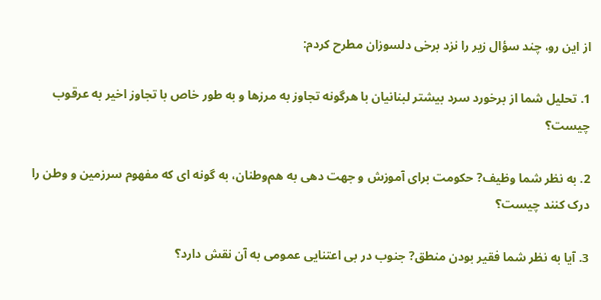از این رو، چند سؤال زیر را نزد برخی دلسوزان مطرح کردم:

1. تحلیل شما از برخورد سرد بیشتر لبنانیان با هرگونه تجاوز به مرزها و به طور خاص با تجاوز اخیر به عرقوب چیست؟

2. به نظر شما وظیف? حکومت برای آموزش و جهت دهی به هم‌وطنان، به گونه ای که مفهوم سرزمین و وطن را درک کنند چیست؟

3. آیا به نظر شما فقیر بودن منطق? جنوب در بی اعتنایی عمومی به آن نقش دارد؟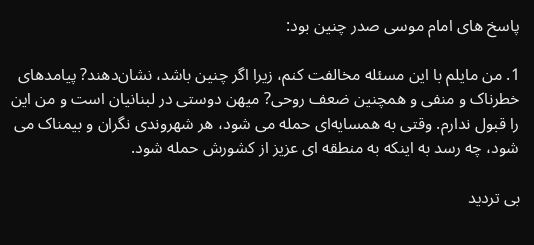پاسخ های امام موسی صدر چنین بود:

1. من مایلم با این مسئله مخالفت کنم، زیرا اگر چنین باشد، نشان‌دهند? پیامدهای خطرناک و منفی و همچنین ضعف روحی? میهن دوستی در لبنانیان است و من این را قبول ندارم. وقتی به همسایه‌ای حمله می شود، هر شهروندی نگران و بیمناک می شود، چه رسد به اینکه به منطقه ای عزیز از کشورش حمله شود.

بی تردید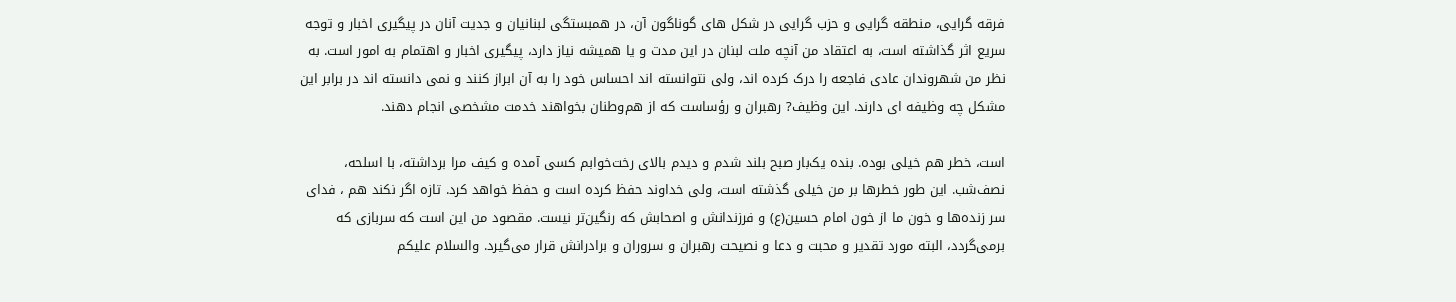فرقه گر‌ایی، منطقه گرایی و حزب گرایی در شکل های گوناگون آن، در همبستگی لبنانیان و جدیت آنان در پیگیری اخبار و توجه سریع اثر گذاشته است، به اعتقاد من آنچه ملت لبنان در این مدت و یا همیشه نیاز دارد، پیگیری اخبار و اهتمام به امور است. به نظر من شهروندان عادی فاجعه را درک کرده اند، ولی نتوانسته اند احساس خود را به آن ابراز کنند و نمی دانسته اند در برابر این مشکل چه وظیفه ای دارند. این وظیف? رهبران و رؤساست که از هم‌وطنان بخواهند خدمت مشخصی انجام دهند.

است، خطر هم خیلی بوده. بنده یک‌بار صبح بلند شدم و دیدم بالای رخت‌خوابم کسی آمده و کیف مرا برداشته، با اسلحه، نصف‌شب. این طور خطرها بر من خیلی گذشته است، ولی خداوند حفظ کرده است و حفظ خواهد کرد. تازه اگر نکند هم ، فدای سر زنده‌ها و خون ما از خون امام حسین(ع) و فرزندانش و اصحابش که رنگین‌تر نیست. مقصود من این است که سربازی که برمی‌گردد، البته مورد تقدیر و محبت و دعا و نصیحت رهبران و سروران و برادرانش قرار می‌گیرد. والسلام علیکم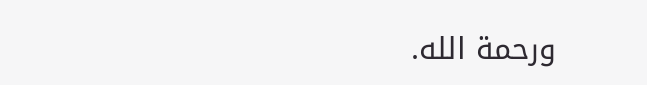ورحمة الله.